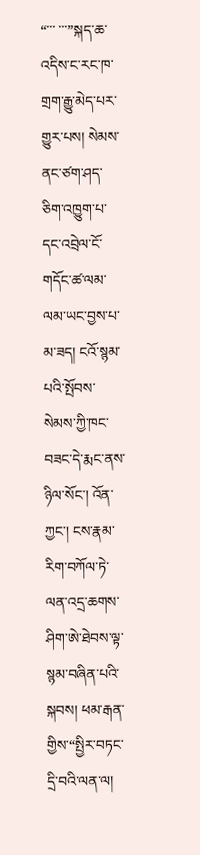“་་་ ་་་”སྐད་ཆ་འདིས་ང་རང་ཁ་གྲག་རྒྱུ་མེད་པར་གྱུར་པས། སེམས་ནང་ཙག་ཤད་ཅིག་འཁྱུག་པ་དང་འབྲེལ་ངོ་གདོང་ཚ་ལམ་ལམ་ཡང་བྱས་པ་མ་ཟད། ངའོ་སྙམ་པའི་སྤོབས་སེམས་ཀྱི་ཁང་བཟང་དེ་རྨང་ནས་ཉིལ་སོང་། འོན་ཀྱང་། ངས་རྣམ་རིག་བཀོལ་ཏེ་ལན་འདྲ་ཆགས་ཤིག་ཨེ་ཐེབས་ལྟ་སྙམ་བཞིན་པའི་སྐབས། ཕམ་རྒན་གྱིས་“སྤྱིར་བཏང་དྲི་བའི་ལན་ལ།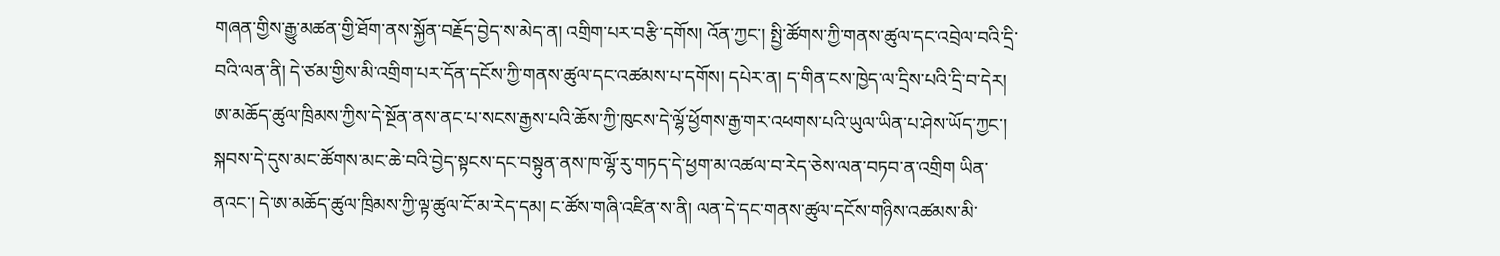གཞན་གྱིས་རྒྱུ་མཚན་གྱི་ཐོག་ནས་སྐྱོན་བརྗོད་བྱེད་ས་མེད་ན། འགྲིག་པར་བརྩི་དགོས། འོན་ཀྱང་། སྤྱི་ཚོགས་ཀྱི་གནས་ཚུལ་དང་འབྲེལ་བའི་དྲི་བའི་ལན་ནི། དེ་ཙམ་གྱིས་མི་འགྲིག་པར་དོན་དངོས་ཀྱི་གནས་ཚུལ་དང་འཚམས་པ་དགོས། དཔེར་ན། ད་གིན་ངས་ཁྱེད་ལ་དྲིས་པའི་དྲི་བ་དེར། ཨ་མཆོད་ཚུལ་ཁྲིམས་ཀྱིས་དེ་སྔོན་ནས་ནང་པ་སངས་རྒྱས་པའི་ཆོས་ཀྱི་ཁུངས་དེ་ལྷོ་ཕྱོགས་རྒྱ་གར་འཕགས་པའི་ཡུལ་ཡིན་པ་ཤེས་ཡོད་ཀྱང་། སྐབས་དེ་དུས་མང་ཚོགས་མང་ཆེ་བའི་བྱེད་སྟངས་དང་བསྟུན་ནས་ཁ་ལྷོ་རུ་གཏད་དེ་ཕྱག་མ་འཚལ་བ་རེད་ཅེས་ལན་བཏབ་ན་འགྲིག ཡིན་ནའང་། དེ་ཨ་མཆོད་ཚུལ་ཁྲིམས་ཀྱི་ལྟ་ཚུལ་ངོ་མ་རེད་དམ། ང་ཚོས་གཞི་འཛིན་ས་ནི། ལན་དེ་དང་གནས་ཚུལ་དངོས་གཉིས་འཚམས་མི་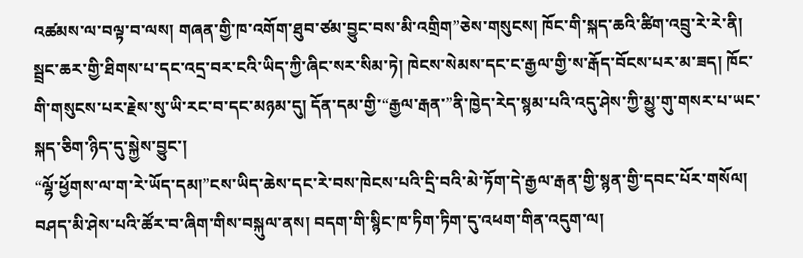འཚམས་ལ་བལྟ་བ་ལས། གཞན་གྱི་ཁ་འགོག་ཐུབ་ཙམ་བྱུང་བས་མི་འགྲིག”ཅེས་གསུངས། ཁོང་གི་སྐད་ཆའི་ཚིག་འབྲུ་རེ་རེ་ནི། སྦྲང་ཆར་གྱི་ཐིགས་པ་དང་འདྲ་བར་ངའི་ཡིད་ཀྱི་ཞིང་སར་སིམ་ཏེ། ཁེངས་སེམས་དང་ང་རྒྱལ་གྱི་ས་རྒོད་བོངས་པར་མ་ཟད། ཁོང་གི་གསུངས་པར་རྗེས་སུ་ཡི་རང་བ་དང་མཉམ་དུ། དོན་དམ་གྱི་“རྒྱལ་རྒན་”ནི་ཁྱེད་རེད་སྙམ་པའི་འདུ་ཤེས་ཀྱི་མྱུ་གུ་གསར་པ་ཡང་སྐད་ཅིག་ཉིད་དུ་སྐྱེས་བྱུང་།
“ལྷོ་ཕྱོགས་ལ་ག་རེ་ཡོད་དམ།”ངས་ཡིད་ཆེས་དང་རེ་བས་ཁེངས་པའི་དྲི་བའི་མེ་ཏོག་དེ་རྒྱལ་རྒན་གྱི་སྙན་གྱི་དབང་པོར་གསོལ། བཤད་མི་ཤེས་པའི་ཚོར་བ་ཞིག་གིས་བསྐུལ་ནས། བདག་གི་སྙིང་ཁ་ཏིག་ཏིག་དུ་འཕག་གིན་འདུག་ལ།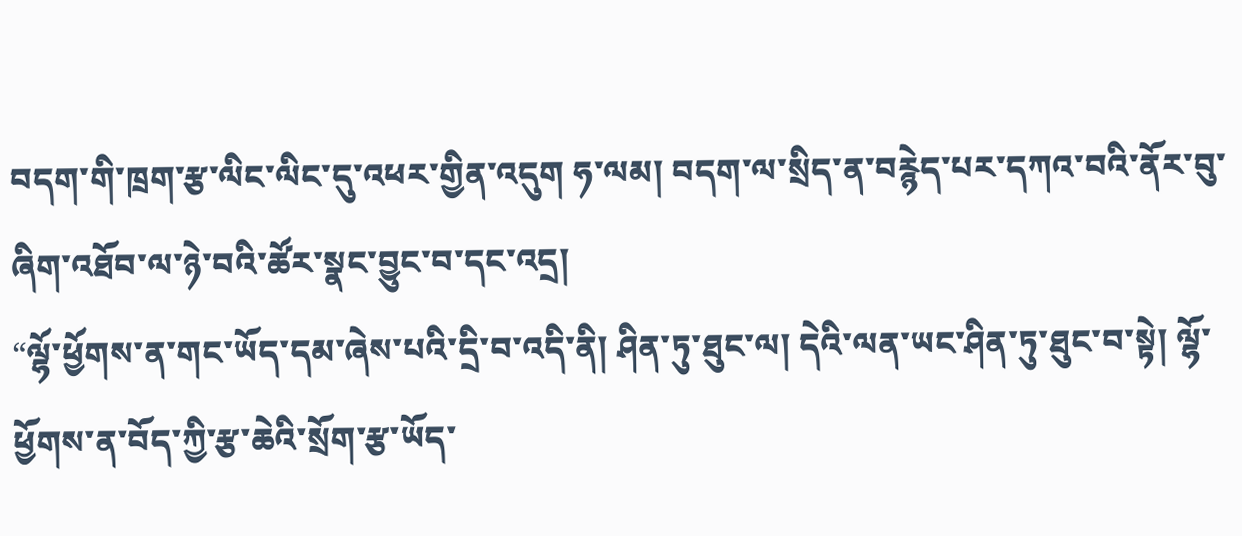བདག་གི་ཁྲག་རྩ་ལིང་ལིང་དུ་འཕར་གྱིན་འདུག ཧ་ལམ། བདག་ལ་སྲིད་ན་བརྙེད་པར་དཀའ་བའི་ནོར་བུ་ཞིག་འཐོབ་ལ་ཉེ་བའི་ཚོར་སྣང་བྱུང་བ་དང་འདྲ།
“ལྷོ་ཕྱོགས་ན་གང་ཡོད་དམ་ཞེས་པའི་དྲི་བ་འདི་ནི། ཤིན་ཏུ་ཐུང་ལ། དེའི་ལན་ཡང་ཤིན་ཏུ་ཐུང་བ་སྟེ། ལྷོ་ཕྱོགས་ན་བོད་ཀྱི་རྩ་ཆེའི་སྲོག་རྩ་ཡོད་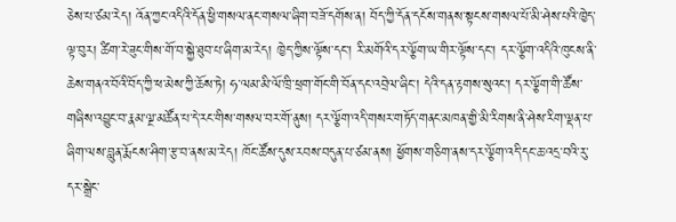ཅེས་པ་ཙམ་རེད། འོན་ཀྱང་འདིའི་དོན་ཕྱི་གསལ་ནང་གསལ་ཞིག་བཟོ་དགོས་ན། བོད་ཀྱི་དོན་དངོས་གནས་སྟངས་གསལ་པོ་མི་ཤེས་པའི་ཁྱེད་ལྟ་བུར། ཚིག་རེ་ཟུང་གིས་གོ་བ་སྐྱེ་ཐུབ་པ་ཞིག་མ་རེད། ཁྱེད་ཀྱིས་ལྟོས་དང་། རི་མགོའི་དར་ལྕོག་ཡ་གིར་ལྟོས་དང་། དར་ལྕོག་འདིའི་ཁུངས་ནི་ཆེས་གནའ་བོའི་བོད་ཀྱི་ཕ་མེས་ཀྱི་ཆོས་ཏེ། ཧ་ལམ་མི་ལོ་ཁྲི་ཕྲག་གོང་གི་བོན་དང་འབྲེལ་ཞིང་། དེའི་དན་རྟགས་སུའང་། དར་ལྕོག་གི་ཚོས་གཞིས་འབྱུང་བ་རྣམ་ལྔ་མཚོན་པ་དེ་རང་གིས་གསལ་བར་གོ་ནུས། དར་ལྕོག་འདི་གསར་གཏོད་གནང་མཁན་གྱི་མི་རིགས་ནི་ཤེས་རིག་ལྡན་པ་ཞིག་ལས་བླུན་རྨོངས་ཤིག་རྩ་བ་ནས་མ་རེད། ཁོང་ཚོས་དུས་རབས་བདུན་པ་ཙམ་ནས། ཕྱོགས་གཅིག་ནས་དར་ལྕོག་འདི་དང་ཆ་འདྲ་བའི་རུ་དར་སྒྲེང་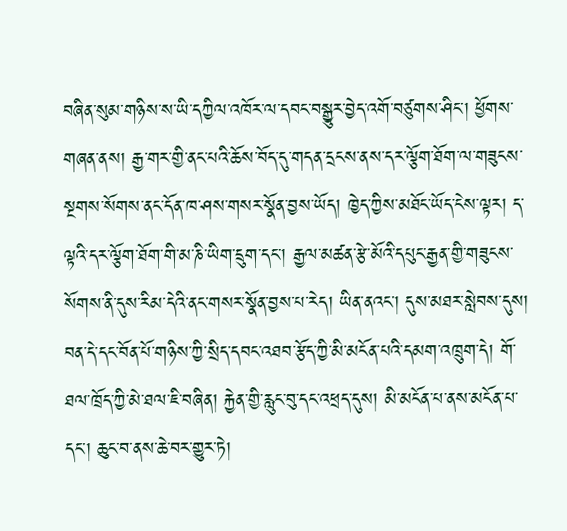བཞིན་སུམ་གཉིས་ས་ཡི་དཀྱིལ་འཁོར་ལ་དབང་བསྒྱུར་བྱེད་འགོ་བཙུགས་ཤིང་། ཕྱོགས་གཞན་ནས། རྒྱ་གར་གྱི་ནང་པའི་ཆོས་བོད་དུ་གདན་དྲངས་ནས་དར་ལྕོག་ཐོག་ལ་གཟུངས་སྔགས་སོགས་ནང་དོན་ཁ་ཤས་གསར་སྣོན་བྱས་ཡོད། ཁྱེད་ཀྱིས་མཐོང་ཡོད་ངེས་ལྟར། ད་ལྟའི་དར་ལྕོག་ཐོག་གི་མ་ཎི་ཡིག་དྲུག་དང་། རྒྱལ་མཚན་རྩེ་མོའི་དཔུང་རྒྱན་གྱི་གཟུངས་སོགས་ནི་དུས་རིམ་དེའི་ནང་གསར་སྣོན་བྱས་པ་རེད། ཡིན་ནའང་། དུས་མཐར་སླེབས་དུས། བན་དེ་དང་བོན་པོ་གཉིས་ཀྱི་སྲིད་དབང་འཐབ་རྩོད་ཀྱི་མི་མངོན་པའི་དམག་འཁྲུག་དེ། གོ་ཐལ་ཁྲོད་ཀྱི་མེ་ཐལ་ཇི་བཞིན། རྐྱེན་གྱི་རླུང་བུ་དང་འཕྲད་དུས། མི་མངོན་པ་ནས་མངོན་པ་དང་། ཆུང་བ་ནས་ཆེ་བར་གྱུར་ཏེ།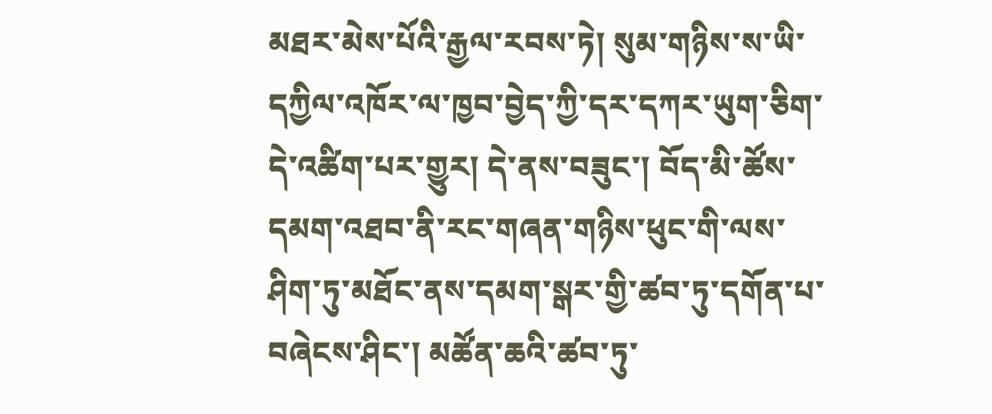མཐར་མེས་པོའི་རྒྱལ་རབས་ཏེ། སུམ་གཉིས་ས་ཡི་དཀྱིལ་འཁོར་ལ་ཁྱབ་བྱེད་ཀྱི་དར་དཀར་ཡུག་ཅིག་དེ་འཚིག་པར་གྱུར། དེ་ནས་བཟུང་། བོད་མི་ཚོས་དམག་འཐབ་ནི་རང་གཞན་གཉིས་ཕུང་གི་ལས་ཤིག་ཏུ་མཐོང་ནས་དམག་སྒར་གྱི་ཚབ་ཏུ་དགོན་པ་བཞེངས་ཤིང་། མཚོན་ཆའི་ཚབ་ཏུ་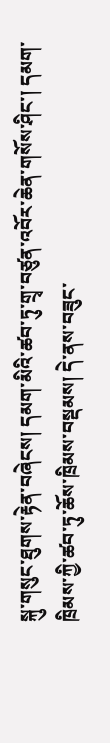སྐུ་གསུང་ཐུགས་རྟེན་བཞེངས། དམག་མིའི་ཚབ་ཏུ་གྲྭ་བཙུན་འབོར་ཆེན་གསོས་ཤིང་། དམག་ཁྲིམས་ཀྱི་ཚབ་ཏུ་ཆོས་ཁྲིམས་བསྡམས། དེ་ནས་བཟུང་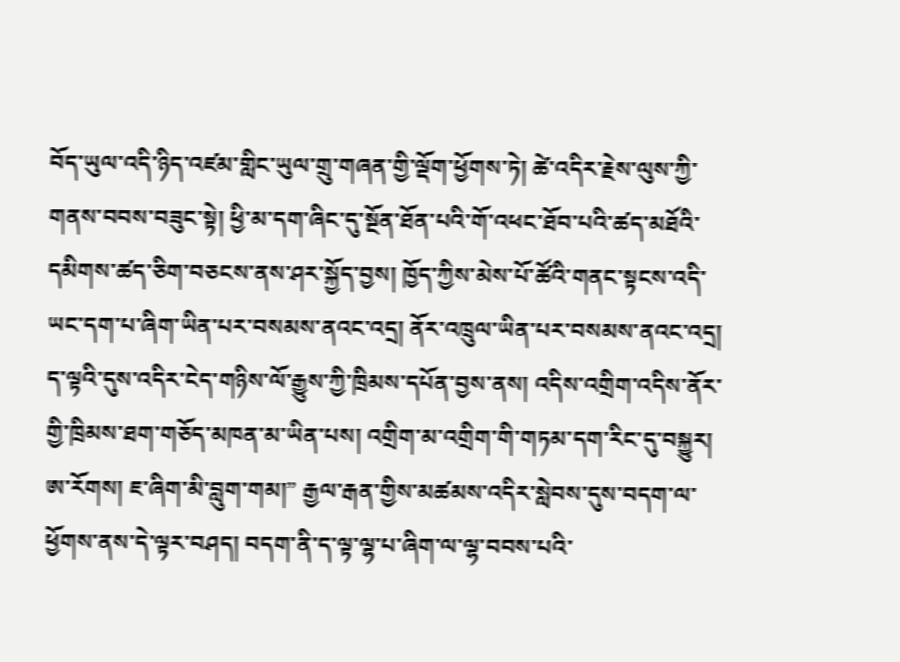བོད་ཡུལ་འདི་ཉིད་འཛམ་གླིང་ཡུལ་གྲུ་གཞན་གྱི་ལྡོག་ཕྱོགས་ཏེ། ཚེ་འདིར་རྗེས་ལུས་ཀྱི་གནས་བབས་བཟུང་སྟེ། ཕྱི་མ་དག་ཞིང་དུ་སྔོན་ཐོན་པའི་གོ་འཕང་ཐོབ་པའི་ཚད་མཐོའི་དམིགས་ཚད་ཅིག་བཅངས་ནས་ཤར་སྐྱོད་བྱས། ཁྱོད་ཀྱིས་མེས་པོ་ཚོའི་གནང་སྟངས་འདི་ཡང་དག་པ་ཞིག་ཡིན་པར་བསམས་ནའང་འདྲ། ནོར་འཁྲུལ་ཡིན་པར་བསམས་ནའང་འདྲ། ད་ལྟའི་དུས་འདིར་ངེད་གཉིས་ལོ་རྒྱུས་ཀྱི་ཁྲིམས་དཔོན་བྱས་ནས། འདིས་འགྲིག་འདིས་ནོར་གྱི་ཁྲིམས་ཐག་གཅོད་མཁན་མ་ཡིན་པས། འགྲིག་མ་འགྲིག་གི་གཏམ་དག་རིང་དུ་བསྐྱུར། ཨ་རོགས། ཇ་ཞིག་མི་བླུག་གམ།” རྒྱལ་རྒན་གྱིས་མཚམས་འདིར་སླེབས་དུས་བདག་ལ་ཕྱོགས་ནས་དེ་ལྟར་བཤད། བདག་ནི་ད་ལྟ་ལྷ་པ་ཞིག་ལ་ལྷ་བབས་པའི་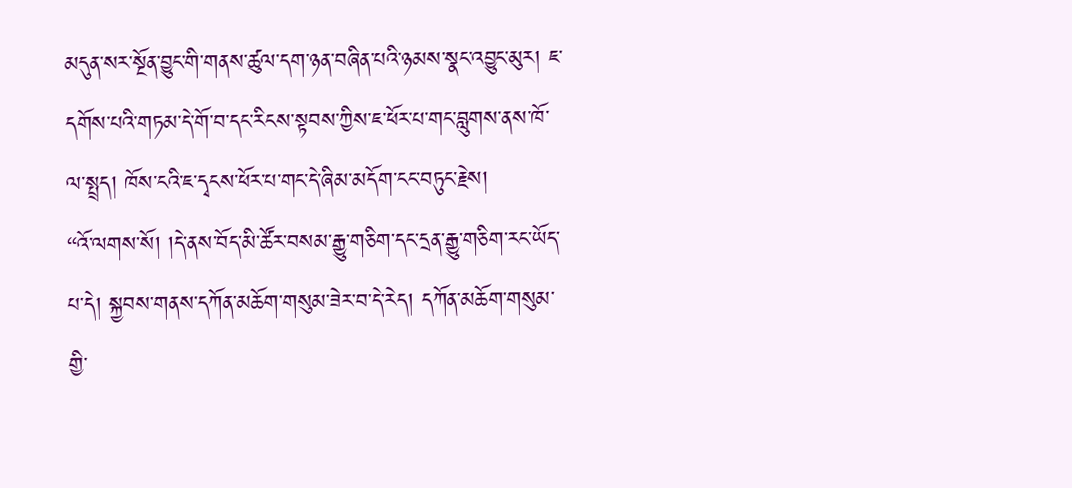མདུན་སར་སྔོན་བྱུང་གི་གནས་ཚུལ་དག་ཉན་བཞིན་པའི་ཉམས་སྣང་འབྱུང་མུར། ཇ་དགོས་པའི་གཏམ་དེ་གོ་བ་དང་རིངས་སྟབས་ཀྱིས་ཇ་ཕོར་པ་གང་བླུགས་ནས་ཁོ་ལ་སྤྲད། ཁོས་ངའི་ཇ་དྭངས་ཕོར་པ་གང་དེ་ཞིམ་མདོག་ངང་བཏུང་རྗེས།
“འོ་ལགས་སོ། །དེ་ནས་བོད་མི་ཚོར་བསམ་རྒྱུ་གཅིག་དང་དྲན་རྒྱུ་གཅིག་རང་ཡོད་པ་དེ། སྐྱབས་གནས་དཀོན་མཆོག་གསུམ་ཟེར་བ་དེ་རེད། དཀོན་མཆོག་གསུམ་གྱི་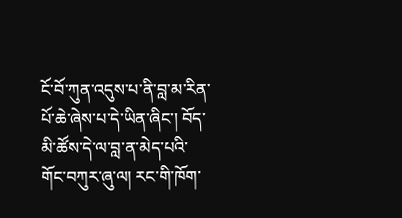ངོ་བོ་ཀུན་འདུས་པ་ནི་བླ་མ་རིན་པོ་ཆེ་ཞེས་པ་དེ་ཡིན་ཞིང་། བོད་མི་ཚོས་དེ་ལ་བླ་ན་མེད་པའི་གོང་བཀུར་ཞུ་ལ། རང་གི་ཁོག་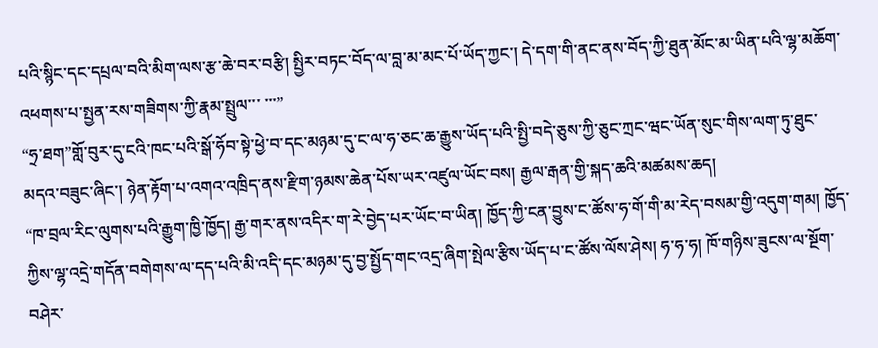པའི་སྙིང་དང་དཔྲལ་བའི་མིག་ལས་རྩ་ཆེ་བར་བརྩི། སྤྱིར་བཏང་བོད་ལ་བླ་མ་མང་པོ་ཡོད་ཀྱང་། དེ་དག་གི་ནང་ནས་བོད་ཀྱི་ཐུན་མོང་མ་ཡིན་པའི་ལྷ་མཆོག་འཕགས་པ་སྤྱན་རས་གཟིགས་ཀྱི་རྣམ་སྤྲུལ་་་ ་་་”
“ཧྲ་ཐག”གློ་བུར་དུ་ངའི་ཁང་པའི་སྒོ་ཧོབ་སྟེ་ཕྱེ་བ་དང་མཉམ་དུ་ང་ལ་ཧ་ཅང་ཆ་རྒྱུས་ཡོད་པའི་སྤྱི་བདེ་ཅུས་ཀྱི་ཅུང་ཀྲང་ཝང་ཡོན་སུང་གིས་ལག་ཏུ་ཐུང་མདའ་བཟུང་ཞིང་། ཉེན་རྟོག་པ་འགའ་འཁྲིད་ནས་རྫིག་ཉམས་ཆེན་པོས་ཡར་འཛུལ་ཡོང་བས། རྒྱལ་རྒན་གྱི་སྐད་ཆའི་མཚམས་ཆད།
“ཁ་བྲལ་རིང་ལུགས་པའི་རྒྱུག་ཁྱི་ཁྱོད། རྒྱ་གར་ནས་འདིར་ག་རེ་བྱེད་པར་ཡོང་བ་ཡིན། ཁྱོད་ཀྱི་ངན་བྱུས་ང་ཚོས་ཧ་གོ་གི་མ་རེད་བསམ་གྱི་འདུག་གམ། ཁྱོད་ཀྱིས་ལྷ་འདྲེ་གདོན་བགེགས་ལ་དད་པའི་མི་འདི་དང་མཉམ་དུ་བྱ་སྤྱོད་གང་འདྲ་ཞིག་སྤེལ་རྩིས་ཡོད་པ་ང་ཚོས་ལོས་ཤེས། ཧ་ཧ་ཧ། ཁོ་གཉིས་ཟུངས་ལ་སྔོག་བཤེར་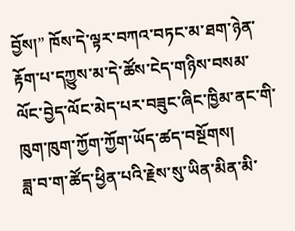བྱོས།” ཁོས་དེ་ལྟར་བཀའ་བཏང་མ་ཐག་ཉེན་རྟོག་པ་དཀྱུས་མ་དེ་ཚོས་ངེད་གཉིས་བསམ་ལོང་བྱེད་ལོང་མེད་པར་བཟུང་ཞིང་ཁྱིམ་ནང་གི་ཁུག་ཁུག་ཀྱོག་ཀྱོག་ཡོད་ཚད་བསྔོགས།
ཟླ་བ་ག་ཚོད་ཕྱིན་པའི་རྗེས་སུ་ཡིན་མིན་མི་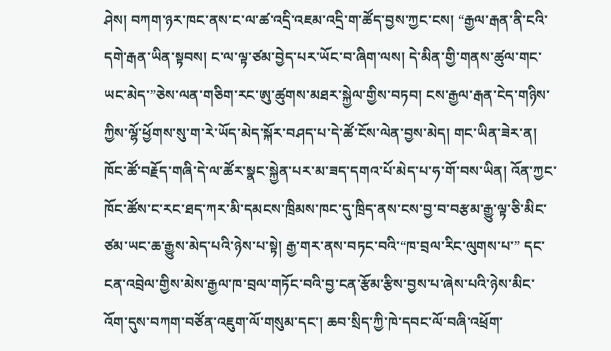ཤེས། བཀག་ཉར་ཁང་ནས་ང་ལ་ཚ་འདྲི་འཇམ་འདྲི་ག་ཚོད་བྱས་ཀྱང་ངས། “རྒྱལ་རྒན་ནི་ངའི་དགེ་རྒན་ཡིན་སྟབས། ང་ལ་ལྟ་ཙམ་བྱེད་པར་ཡོང་བ་ཞིག་ལས། དེ་མིན་གྱི་གནས་ཚུལ་གང་ཡང་མེད་”ཅེས་ལན་གཅིག་རང་ཨུ་ཚུགས་མཐར་སྐྱེལ་གྱིས་བཏབ། ངས་རྒྱལ་རྒན་ངེད་གཉིས་ཀྱིས་ལྷོ་ཕྱོགས་སུ་ག་རེ་ཡོད་མེད་སྐོར་བཤད་པ་དེ་ཚོ་ངོས་ལེན་བྱས་མེད། གང་ཡིན་ཟེར་ན། ཁོང་ཚོ་བརྗོད་གཞི་དེ་ལ་ཚོར་སྣང་སྐྱེན་པར་མ་ཟད་དགའ་པོ་མེད་པ་ཧ་གོ་བས་ཡིན། འོན་ཀྱང་ཁོང་ཚོས་ང་རང་ཐད་ཀར་མི་དམངས་ཁྲིམས་ཁང་དུ་ཁྲིད་ནས་ངས་བྱ་བ་བརྩམ་རྒྱུ་ལྟ་ཅི་མིང་ཙམ་ཡང་ཆ་རྒྱུས་མེད་པའི་ཉེས་པ་སྟེ། རྒྱ་གར་ནས་བཏང་བའི་“ཁ་བྲལ་རིང་ལུགས་པ་” དང་ངན་འབྲེལ་གྱིས་མེས་རྒྱལ་ཁ་བྲལ་གཏོང་བའི་བྱ་ངན་རྩོམ་རྩིས་བྱས་པ་ཞེས་པའི་ཉེས་མིང་འོག་དུས་བཀག་བཙོན་འཇུག་ལོ་གསུམ་དང་། ཆབ་སྲིད་ཀྱི་ཁེ་དབང་ལོ་བཞི་འཕྲོག་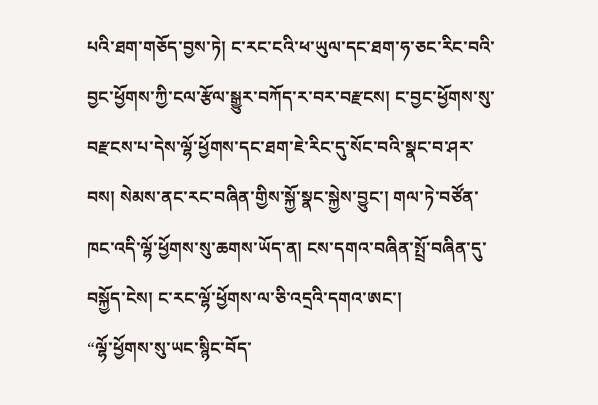པའི་ཐག་གཅོད་བྱས་ཏེ། ང་རང་ངའི་ཕ་ཡུལ་དང་ཐག་ཧ་ཅང་རིང་བའི་བྱང་ཕྱོགས་ཀྱི་ངལ་རྩོལ་སྒྱུར་བཀོད་ར་བར་བརྫངས། ང་བྱང་ཕྱོགས་སུ་བརྫངས་པ་དེས་ལྷོ་ཕྱོགས་དང་ཐག་ཇེ་རིང་དུ་སོང་བའི་སྣང་བ་ཤར་བས། སེམས་ནང་རང་བཞིན་གྱིས་སྐྱོ་སྣང་སྐྱེས་བྱུང་། གལ་ཏེ་བཙོན་ཁང་འདི་ལྷོ་ཕྱོགས་སུ་ཆགས་ཡོད་ན། ངས་དགའ་བཞིན་སྤྲོ་བཞིན་དུ་བསྐྱོད་ངེས། ང་རང་ལྷོ་ཕྱོགས་ལ་ཅི་འདྲའི་དགའ་ཨང་།
“ལྷོ་ཕྱོགས་སུ་ཡང་སྙིང་བོད་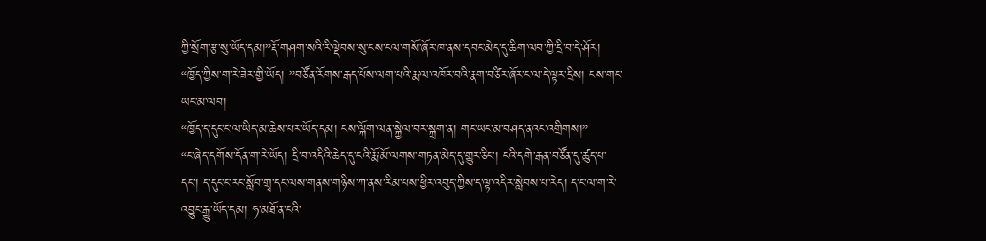ཀྱི་སྲོག་རྩ་སུ་ཡོད་དམ།”རྡོ་གཤག་སའི་རི་ལྡེབས་སུ་ངས་ངལ་གསོ་ཞོར་ཁ་ནས་དབང་མེད་དུ་ཆིག་ལབ་ཀྱི་དྲི་བ་དེ་ཤོར།
“ཁྱོད་ཀྱིས་ག་རེ་ཟེར་གྱི་ཡོད། ”བཙོན་རོགས་རྒད་པོས་ལག་པའི་རྨ་ལ་འཁོར་བའི་རྣག་བཙིར་ཞོར་ང་ལ་དེ་ལྟར་དྲིས། ངས་གང་ཡང་མ་ལབ།
“ཁྱོད་ད་དུང་ང་ལ་ཡིད་མ་ཆེས་པར་ཡོད་དམ། ངས་ལྐོག་ལན་སྐྱེལ་བར་སྐྲག་ན། གང་ཡང་མ་བཤད་ནའང་འགྲིགས།”
“ང་ཞེད་དགོས་དོན་ག་རེ་ཡོད། དྲི་བ་འདིའི་ཆེད་དུ་ངའི་རྨོ་མོ་ལགས་གཏན་མེད་དུ་གྱུར་ཅིང་། ངའི་དགེ་རྒན་བཙོན་དུ་ཚུད་པ་དང་། ད་དུང་ང་རང་སློབ་གྲྭ་དང་ལས་གནས་གཉིས་ཀ་ནས་རིམ་པས་ཕྱིར་འབུད་ཀྱིས་ད་ལྟ་འདིར་སླེབས་པ་རེད། ད་ང་ལ་ག་རེ་འབྱུང་རྒྱུ་ཡོད་དམ། ཧ་མཐོ་ན་ངའི་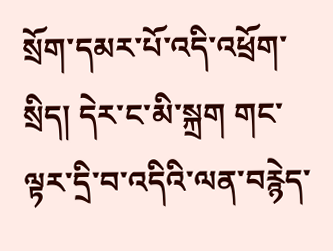སྲོག་དམར་པོ་འདི་འཕྲོག་སྲིད། དེར་ང་མི་སྐྲག གང་ལྟར་དྲི་བ་འདིའི་ལན་བརྙེད་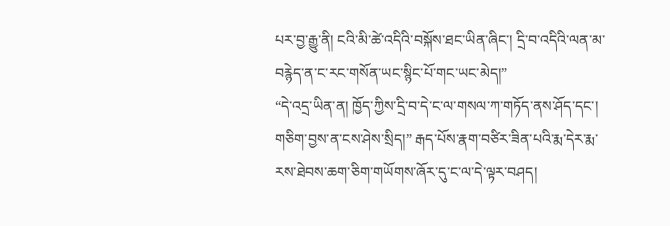པར་བྱ་རྒྱུ་ནི། ངའི་མི་ཚེ་འདིའི་བསྐོས་ཐང་ཡིན་ཞིང་། དྲི་བ་འདིའི་ལན་མ་བརྙེད་ན་ང་རང་གསོན་ཡང་སྙིང་པོ་གང་ཡང་མེད།”
“དེ་འདྲ་ཡིན་ན། ཁྱོད་ཀྱིས་དྲི་བ་དེ་ང་ལ་གསལ་ཀ་གཏོད་ནས་ཤོད་དང་། གཅིག་བྱས་ན་ངས་ཤེས་སྲིད།” རྒད་པོས་རྣག་བཙིར་ཟིན་པའི་རྨ་དེར་རྨ་རས་ཐེབས་ཆག་ཅིག་གཡོགས་ཞོར་དུ་ང་ལ་དེ་ལྟར་བཤད།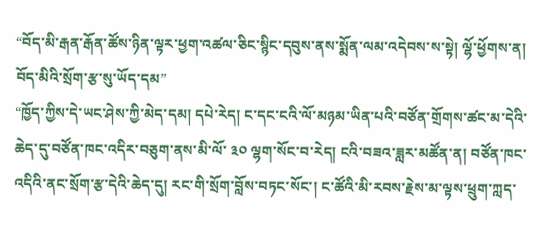“བོད་མི་རྒན་རྒོན་ཚོས་ཉིན་ལྟར་ཕྱག་འཚལ་ཅིང་སྙིང་དབུས་ནས་སྨོན་ལམ་འདེབས་ས་སྟེ། ལྷོ་ཕྱོགས་ན། བོད་མིའི་སྲོག་རྩ་སུ་ཡོད་དམ”
“ཁྱོད་ཀྱིས་དེ་ཡང་ཤེས་ཀྱི་མེད་དམ། དཔེ་རེད། ང་དང་ངའི་ལོ་མཉམ་ཡིན་པའི་བཙོན་གྲོགས་ཚང་མ་དེའི་ཆེད་དུ་བཙོན་ཁང་འདིར་བཅུག་ནས་མི་ལོ་ ༣༠ ལྷག་སོང་བ་རེད། ངའི་བཟའ་ཟླར་མཚོན་ན། བཙོན་ཁང་འདིའི་ནང་སྲོག་རྩ་དེའི་ཆེད་དུ། རང་གི་སྲོག་བློས་བཏང་སོང་། ང་ཚོའི་མི་རབས་རྗེས་མ་ལྟས་ཕྲུག་ཀླད་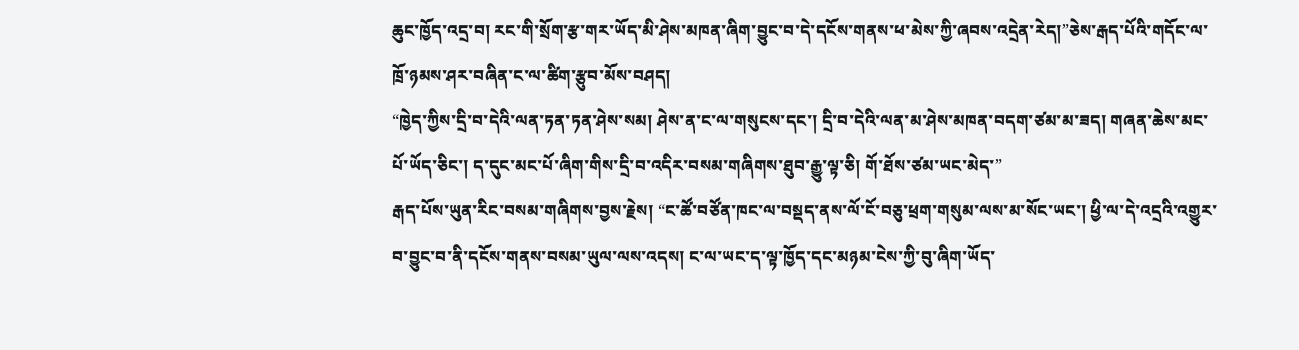ཆུང་ཁྱོད་འདྲ་བ། རང་གི་སྲོག་རྩ་གར་ཡོད་མི་ཤེས་མཁན་ཞིག་བྱུང་བ་དེ་དངོས་གནས་ཕ་མེས་ཀྱི་ཞབས་འདྲེན་རེད།”ཅེས་རྒད་པོའི་གདོང་ལ་ཁྲོ་ཉམས་ཤར་བཞིན་ང་ལ་ཚིག་རྩུབ་མོས་བཤད།
“ཁྱེད་ཀྱིས་དྲི་བ་དེའི་ལན་ཏན་ཏན་ཤེས་སམ། ཤེས་ན་ང་ལ་གསུངས་དང་། དྲི་བ་དེའི་ལན་མ་ཤེས་མཁན་བདག་ཙམ་མ་ཟད། གཞན་ཆེས་མང་པོ་ཡོད་ཅིང་། ད་དུང་མང་པོ་ཞིག་གིས་དྲི་བ་འདིར་བསམ་གཞིགས་ཐུབ་རྒྱུ་ལྟ་ཅི། གོ་ཐོས་ཙམ་ཡང་མེད་”
རྒད་པོས་ཡུན་རིང་བསམ་གཞིགས་བྱས་རྗེས། “ང་ཚོ་བཙོན་ཁང་ལ་བསྡད་ནས་ལོ་ངོ་བཅུ་ཕྲག་གསུམ་ལས་མ་སོང་ཡང་། ཕྱི་ལ་དེ་འདྲའི་འགྱུར་བ་བྱུང་བ་ནི་དངོས་གནས་བསམ་ཡུལ་ལས་འདས། ང་ལ་ཡང་ད་ལྟ་ཁྱོད་དང་མཉམ་ངེས་ཀྱི་བུ་ཞིག་ཡོད་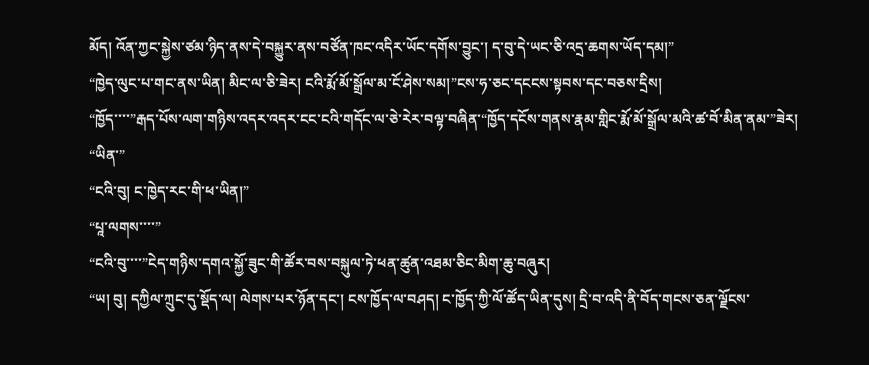མོད། འོན་ཀྱང་སྐྱེས་ཙམ་ཉིད་ནས་དེ་བསྐྱུར་ནས་བཙོན་ཁང་འདིར་ཡོང་དགོས་བྱུང་། ད་བུ་དེ་ཡང་ཅི་འདྲ་ཆགས་ཡོད་དམ།”
“ཁྱེད་ལུང་པ་གང་ནས་ཡིན། མིང་ལ་ཅི་ཟེར། ངའི་རྨོ་མོ་སྒྲོལ་མ་ངོ་ཤེས་སམ།”ངས་ཧ་ཅང་དངངས་སྟབས་དང་བཅས་དྲིས།
“ཁྱོད་་་་”རྒད་པོས་ལག་གཉིས་འདར་འདར་ངང་ངའི་གདོང་ལ་ཅེ་རེར་བལྟ་བཞིན་“ཁྱོད་དངོས་གནས་རྣམ་གླིང་རྨོ་མོ་སྒྲོལ་མའི་ཚ་བོ་མིན་ནམ་”ཟེར།
“ཡིན་”
“ངའི་བུ། ང་ཁྱེད་རང་གི་ཕ་ཡིན།”
“པཱ་ལགས་་་་”
“ངའི་བུ་་་་”ངེད་གཉིས་དགའ་སྐྱོ་ཟུང་གི་ཚོར་བས་བསྐུལ་ཏེ་ཕན་ཚུན་འཐམ་ཅིང་མིག་ཆུ་བཞུར།
“ཡ། བུ། དཀྱིལ་ཀྲུང་དུ་སྡོད་ལ། ལེགས་པར་ཉོན་དང་། ངས་ཁྱོད་ལ་བཤད། ང་ཁྱོད་ཀྱི་ལོ་ཚོད་ཡིན་དུས། དྲི་བ་འདི་ནི་བོད་གངས་ཅན་ལྗོངས་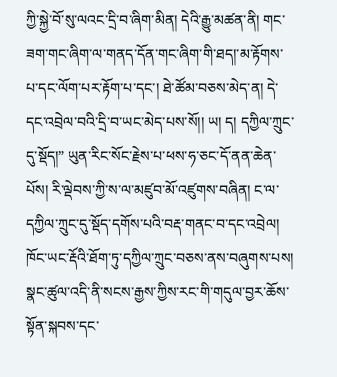ཀྱི་སྐྱེ་བོ་སུ་ལའང་དྲི་བ་ཞིག་མིན། དེའི་རྒྱུ་མཚན་ནི། གང་ཟག་གང་ཞིག་ལ་གནད་དོན་གང་ཞིག་གི་ཐད།་མ་རྟོགས་པ་དང་ལོག་པར་རྟོག་པ་དང་། ཐེ་ཚོམ་བཅས་མེད་ན། དེ་དང་འབྲེལ་བའི་དྲི་བ་ཡང་མེད་པས་སོ།། ཡ། ད། དཀྱིལ་ཀྲུང་དུ་སྡོད།” ཡུན་རིང་སོང་རྗེས་པ་ཕས་ཧ་ཅང་དོ་ནན་ཆེན་པོས། རི་ལྡེབས་ཀྱི་ས་ལ་མཛུབ་མོ་འཛུགས་བཞིན། ང་ལ་དཀྱིལ་ཀྲུང་དུ་སྡོད་དགོས་པའི་བརྡ་གནང་བ་དང་འབྲེལ། ཁོང་ཡང་རྡོའི་ཐོག་ཏུ་དཀྱིལ་ཀྲུང་བཅས་ནས་བཞུགས་པས། སྣང་ཚུལ་འདི་ནི་སངས་རྒྱས་ཀྱིས་རང་གི་གདུལ་བྱར་ཆོས་སྟོན་སྐབས་དང་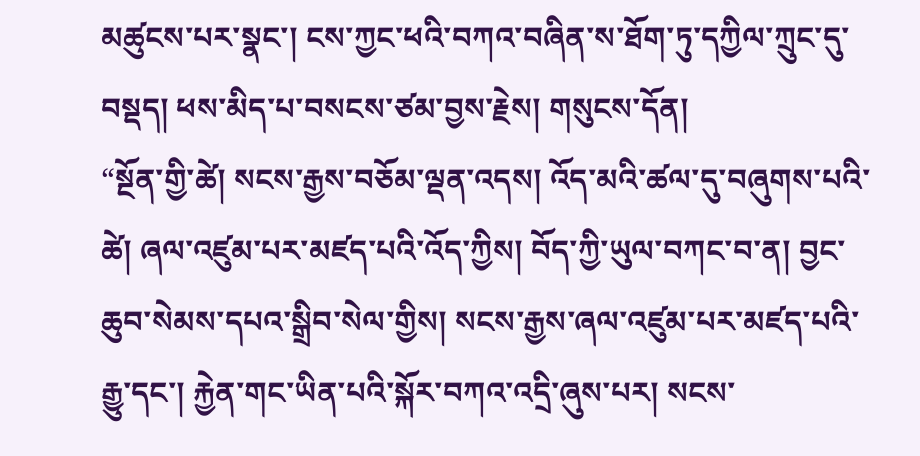མཚུངས་པར་སྣང་། ངས་ཀྱང་ཕའི་བཀའ་བཞིན་ས་ཐོག་ཏུ་དཀྱིལ་ཀྲུང་དུ་བསྡད། ཕས་མིད་པ་བསངས་ཙམ་བྱས་རྗེས། གསུངས་དོན།
“སྔོན་གྱི་ཚེ། སངས་རྒྱས་བཅོམ་ལྡན་འདས། འོད་མའི་ཚལ་དུ་བཞུགས་པའི་ཚེ། ཞལ་འཛུམ་པར་མཛད་པའི་འོད་ཀྱིས། བོད་ཀྱི་ཡུལ་བཀང་བ་ན། བྱང་ཆུབ་སེམས་དཔའ་སྒྲིབ་སེལ་གྱིས། སངས་རྒྱས་ཞལ་འཛུམ་པར་མཛད་པའི་རྒྱུ་དང་། རྐྱེན་གང་ཡིན་པའི་སྐོར་བཀའ་འདྲི་ཞུས་པར། སངས་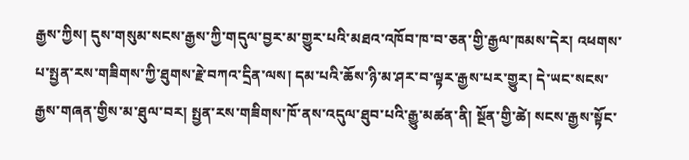རྒྱས་ཀྱིས། དུས་གསུམ་སངས་རྒྱས་ཀྱི་གདུལ་བྱར་མ་གྱུར་པའི་མཐའ་འཁོབ་ཁ་བ་ཅན་གྱི་རྒྱལ་ཁམས་དེར། འཕགས་པ་སྤྱན་རས་གཟིགས་ཀྱི་ཐུགས་རྗེ་བཀའ་དྲིན་ལས། དམ་པའི་ཆོས་ཉི་མ་ཤར་བ་ལྟར་རྒྱས་པར་གྱུར། དེ་ཡང་སངས་རྒྱས་གཞན་གྱིས་མ་ཐུལ་བར། སྤྱན་རས་གཟིགས་ཁོ་ནས་འདུལ་ཐུབ་པའི་རྒྱུ་མཚན་ནི། སྔོན་གྱི་ཚེ། སངས་རྒྱས་སྟོང་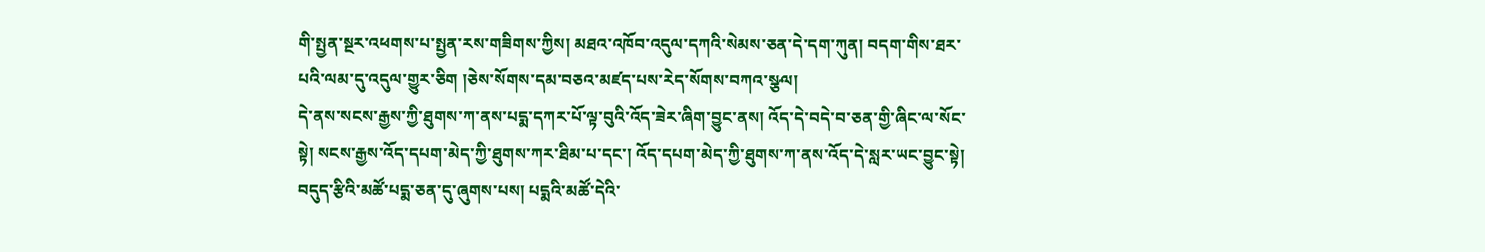གི་སྤྱན་སྔར་འཕགས་པ་སྤྱན་རས་གཟིགས་ཀྱིས། མཐའ་འཁོབ་འདུལ་དཀའི་སེམས་ཅན་དེ་དག་ཀུན། བདག་གིས་ཐར་པའི་ལམ་དུ་འདུལ་གྱུར་ཅིག །ཅེས་སོགས་དམ་བཅའ་མཛད་པས་རེད་སོགས་བཀའ་སྩལ།
དེ་ནས་སངས་རྒྱས་ཀྱི་ཐུགས་ཀ་ནས་པདྨ་དཀར་པོ་ལྟ་བུའི་འོད་ཟེར་ཞིག་བྱུང་ནས། འོད་དེ་བདེ་བ་ཅན་གྱི་ཞིང་ལ་སོང་སྟེ། སངས་རྒྱས་འོད་དཔག་མེད་ཀྱི་ཐུགས་ཀར་ཐིམ་པ་དང་། འོད་དཔག་མེད་ཀྱི་ཐུགས་ཀ་ནས་འོད་དེ་སླར་ཡང་བྱུང་སྟེ། བདུད་རྩིའི་མཚོ་པདྨ་ཅན་དུ་ཞུགས་པས། པདྨའི་མཚོ་དེའི་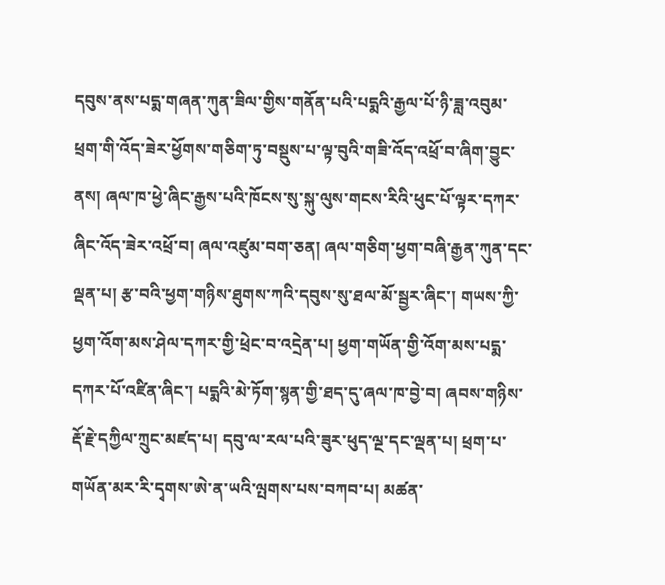དབུས་ནས་པདྨ་གཞན་ཀུན་ཟིལ་གྱིས་གནོན་པའི་པདྨའི་རྒྱལ་པོ་ཉི་ཟླ་འབུམ་ཕྲག་གི་འོད་ཟེར་ཕྱོགས་གཅིག་ཏུ་བསྡུས་པ་ལྟ་བུའི་གཟི་འོད་འཕྲོ་བ་ཞིག་བྱུང་ནས། ཞལ་ཁ་ཕྱེ་ཞིང་རྒྱས་པའི་ཁོངས་སུ་སྐུ་ལུས་གངས་རིའི་ཕུང་པོ་ལྟར་དཀར་ཞིང་འོད་ཟེར་འཕྲོ་བ། ཞལ་འཛུམ་བག་ཅན། ཞལ་གཅིག་ཕྱག་བཞི་རྒྱན་ཀུན་དང་ལྡན་པ། རྩ་བའི་ཕྱག་གཉིས་ཐུགས་ཀའི་དབུས་སུ་ཐལ་མོ་སྦྱར་ཞིང་། གཡས་ཀྱི་ཕྱག་འོག་མས་ཤེལ་དཀར་གྱི་ཕྲེང་བ་འདྲེན་པ། ཕྱག་གཡོན་གྱི་འོག་མས་པདྨ་དཀར་པོ་འཛིན་ཞིང་། པདྨའི་མེ་ཏོག་སྙན་གྱི་ཐད་དུ་ཞལ་ཁ་བྱེ་བ། ཞབས་གཉིས་རྡོ་རྗེ་དཀྱིལ་ཀྲུང་མཛད་པ། དབུ་ལ་རལ་པའི་ཟུར་ཕུད་ལྔ་དང་ལྡན་པ། ཕྲག་པ་གཡོན་མར་རི་དྭགས་ཨེ་ན་ཡའི་ལྤགས་པས་བཀབ་པ། མཚན་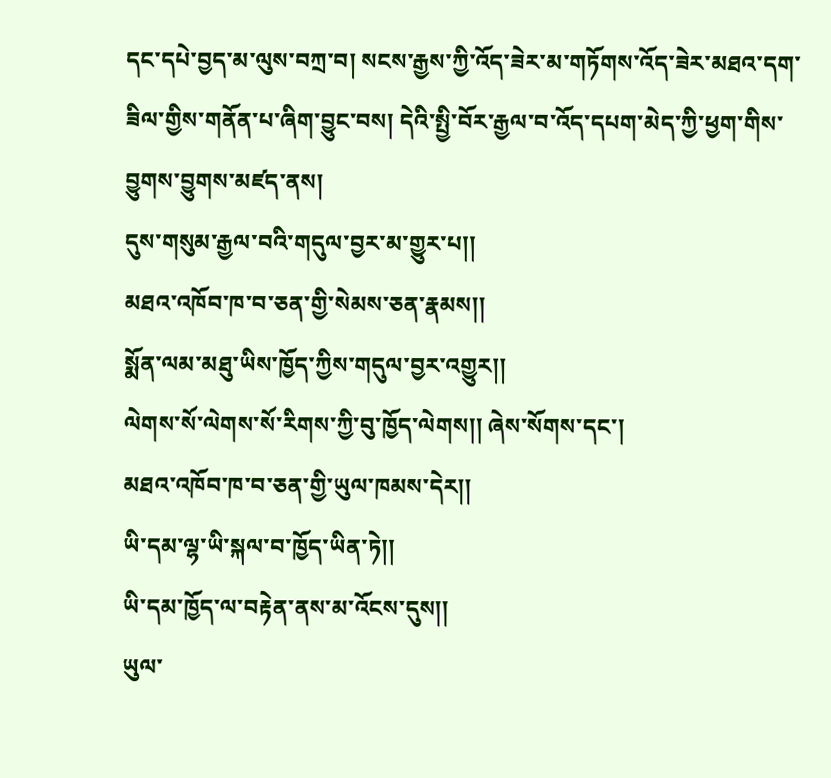དང་དཔེ་བྱད་མ་ལུས་བཀྲ་བ། སངས་རྒྱས་ཀྱི་འོད་ཟེར་མ་གཏོགས་འོད་ཟེར་མཐའ་དག་ཟིལ་གྱིས་གནོན་པ་ཞིག་བྱུང་བས། དེའི་སྤྱི་བོར་རྒྱལ་བ་འོད་དཔག་མེད་ཀྱི་ཕྱག་གིས་བྱུགས་བྱུགས་མཛད་ནས།
དུས་གསུམ་རྒྱལ་བའི་གདུལ་བྱར་མ་གྱུར་པ།།
མཐའ་འཁོབ་ཁ་བ་ཅན་གྱི་སེམས་ཅན་རྣམས།།
སྨོན་ལམ་མཐུ་ཡིས་ཁྱོད་ཀྱིས་གདུལ་བྱར་འགྱུར།།
ལེགས་སོ་ལེགས་སོ་རིགས་ཀྱི་བུ་ཁྱོད་ལེགས།། ཞེས་སོགས་དང་།
མཐའ་འཁོབ་ཁ་བ་ཅན་གྱི་ཡུལ་ཁམས་དེར།།
ཡི་དམ་ལྷ་ཡི་སྐལ་བ་ཁྱོད་ཡིན་ཏེ།།
ཡི་དམ་ཁྱོད་ལ་བརྟེན་ནས་མ་འོངས་དུས།།
ཡུལ་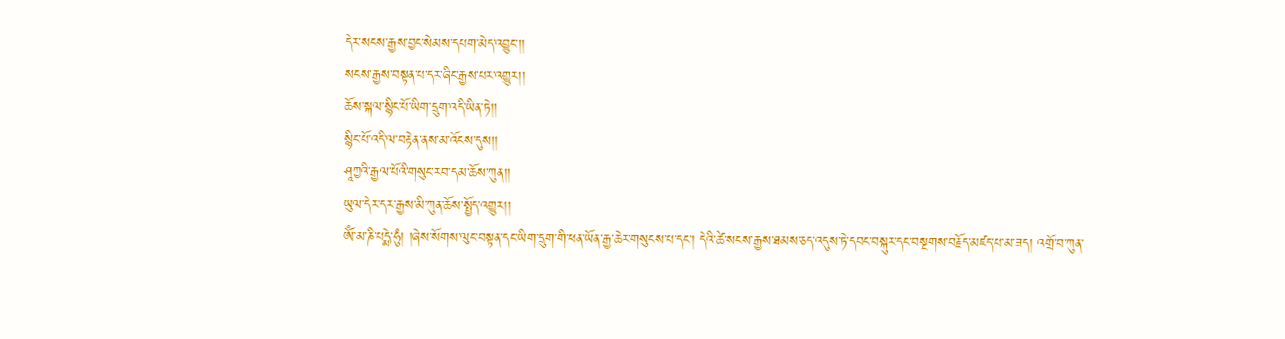དེར་སངས་རྒྱས་བྱང་སེམས་དཔག་མེད་འབྱུང་།།
སངས་རྒྱས་བསྟན་པ་དར་ཞིང་རྒྱས་པར་འགྱུར།།
ཆོས་སྐལ་སྙིང་པོ་ཡིག་དྲུག་འདི་ཡིན་ཏེ།།
སྙིང་པོ་འདི་ལ་བརྟེན་ནས་མ་འོངས་དུས།།
ཤཱཀྱའི་རྒྱལ་པོའི་གསུང་རབ་དམ་ཆོས་ཀུན།།
ཡུལ་དེར་དར་རྒྱས་མི་ཀུན་ཆོས་སྤྱོད་འགྱུར།།
ཨོཾ་མ་ཎི་པདྨེ་ཧུཾ། །ཞེས་སོགས་ལུང་བསྟན་དང་ཡིག་དྲུག་གི་ཕན་ཡོན་རྒྱ་ཆེར་གསུངས་པ་དང་། དེའི་ཚེ་སངས་རྒྱས་ཐམས་ཅད་འདུས་ཏེ་དབང་བསྐུར་དང་བསྔགས་བརྗོད་མཛད་པ་མ་ཟད། འགྲོ་བ་ཀུན་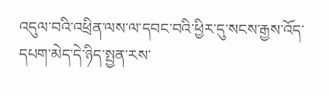འདུལ་བའི་འཕྲིན་ལས་ལ་དབང་བའི་ཕྱིར་དུ་སངས་རྒྱས་འོད་དཔག་མེད་དེ་ཉིད་སྤྱན་རས་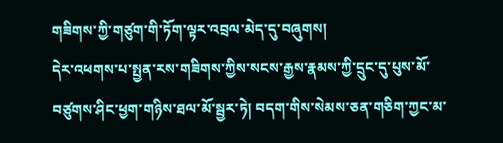གཟིགས་ཀྱི་གཙུག་གི་ཏོག་ལྟར་འབྲལ་མེད་དུ་བཞུགས།
དེར་འཕགས་པ་སྤྱན་རས་གཟིགས་ཀྱིས་སངས་རྒྱས་རྣམས་ཀྱི་དྲུང་དུ་པུས་མོ་བཙུགས་ཤིང་ཕྱག་གཉིས་ཐལ་མོ་སྦྱར་ཏེ། བདག་གིས་སེམས་ཅན་གཅིག་ཀྱང་མ་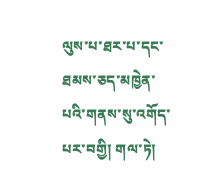ལུས་པ་ཐར་པ་དང་ཐམས་ཅད་མཁྱེན་པའི་གནས་སུ་འགོད་པར་བགྱི། གལ་ཏེ།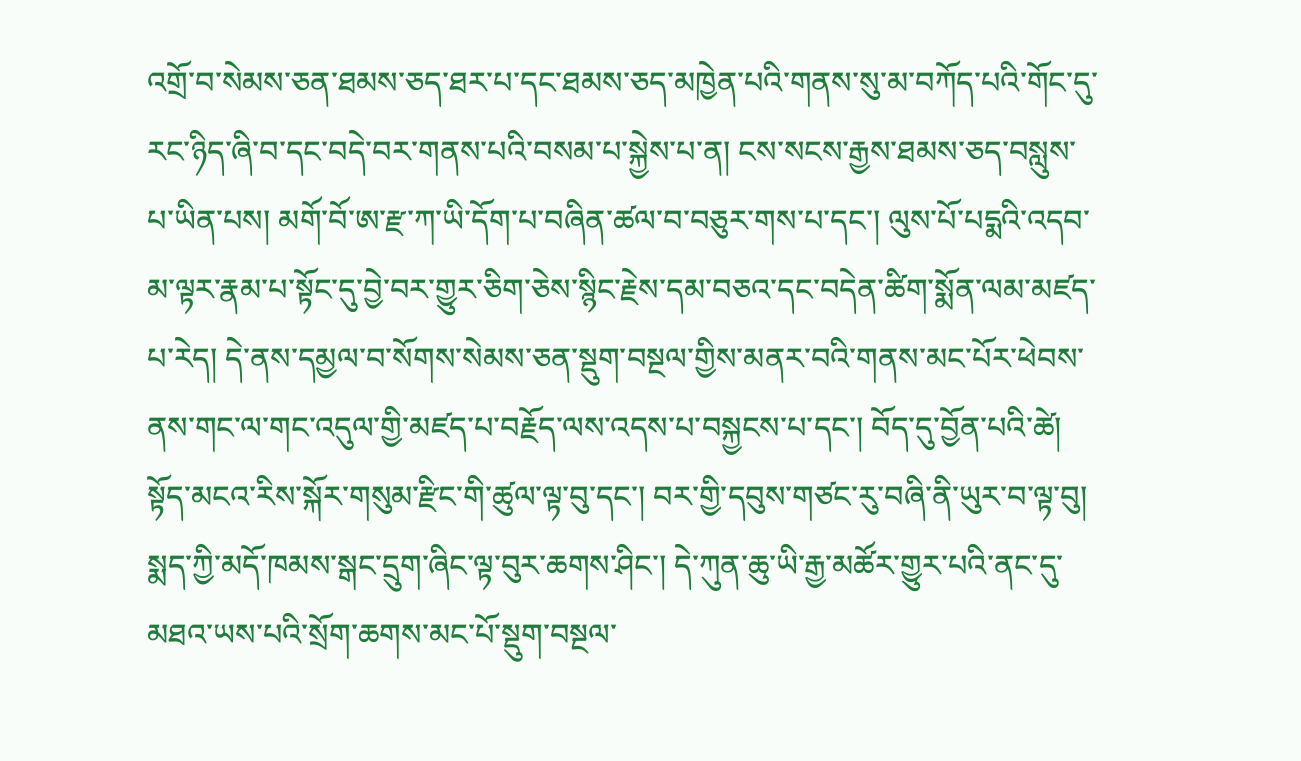འགྲོ་བ་སེམས་ཅན་ཐམས་ཅད་ཐར་པ་དང་ཐམས་ཅད་མཁྱེན་པའི་གནས་སུ་མ་བཀོད་པའི་གོང་དུ་རང་ཉིད་ཞི་བ་དང་བདེ་བར་གནས་པའི་བསམ་པ་སྐྱེས་པ་ན། ངས་སངས་རྒྱས་ཐམས་ཅད་བསླུས་པ་ཡིན་པས། མགོ་བོ་ཨ་རྫ་ཀ་ཡི་དོག་པ་བཞིན་ཚལ་བ་བཅུར་གས་པ་དང་། ལུས་པོ་པདྨའི་འདབ་མ་ལྟར་རྣམ་པ་སྟོང་དུ་བྱེ་བར་གྱུར་ཅིག་ཅེས་སྙིང་རྗེས་དམ་བཅའ་དང་བདེན་ཚིག་སྨོན་ལམ་མཛད་པ་རེད། དེ་ནས་དམྱལ་བ་སོགས་སེམས་ཅན་སྡུག་བསྔལ་གྱིས་མནར་བའི་གནས་མང་པོར་ཕེབས་ནས་གང་ལ་གང་འདུལ་གྱི་མཛད་པ་བརྗོད་ལས་འདས་པ་བསྐྱངས་པ་དང་། བོད་དུ་བྱོན་པའི་ཚེ། སྟོད་མངའ་རིས་སྐོར་གསུམ་རྫིང་གི་ཚུལ་ལྟ་བུ་དང་། བར་གྱི་དབུས་གཙང་རུ་བཞི་ནི་ཡུར་བ་ལྟ་བུ། སྨད་ཀྱི་མདོ་ཁམས་སྒང་དྲུག་ཞིང་ལྟ་བུར་ཆགས་ཤིང་། དེ་ཀུན་ཆུ་ཡི་རྒྱ་མཚོར་གྱུར་པའི་ནང་དུ་མཐའ་ཡས་པའི་སྲོག་ཆགས་མང་པོ་སྡུག་བསྔལ་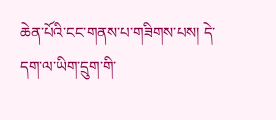ཆེན་པོའི་ངང་གནས་པ་གཟིགས་པས། དེ་དག་ལ་ཡིག་དྲུག་གི་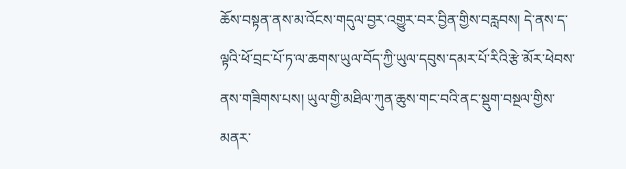ཆོས་བསྟན་ནས་མ་འོངས་གདུལ་བྱར་འགྱུར་བར་བྱིན་གྱིས་བརླབས། དེ་ནས་ད་ལྟའི་ཕོ་བྲང་པོ་ཏ་ལ་ཆགས་ཡུལ་བོད་ཀྱི་ཡུལ་དབུས་དམར་པོ་རིའི་རྩེ་མོར་ཕེབས་ནས་གཟིགས་པས། ཡུལ་གྱི་མཐིལ་ཀུན་ཆུས་གང་བའི་ནང་སྡུག་བསྔལ་གྱིས་མནར་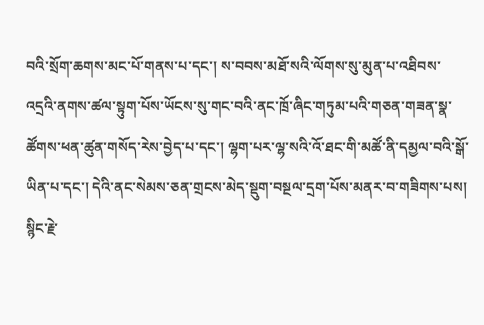བའི་སྲོག་ཆགས་མང་པོ་གནས་པ་དང་། ས་བབས་མཐོ་སའི་ལོགས་སུ་མུན་པ་འཐིབས་འདྲའི་ནགས་ཚལ་སྟུག་པོས་ཡོངས་སུ་གང་བའི་ནང་ཁྲོ་ཞིང་གཏུམ་པའི་གཅན་གཟན་སྣ་ཚོགས་ཕན་ཚུན་གསོད་རེས་བྱེད་པ་དང་། ལྷག་པར་ལྷ་སའི་འོ་ཐང་གི་མཚོ་ནི་དམྱལ་བའི་སྒོ་ཡིན་པ་དང་། དེའི་ནང་སེམས་ཅན་གྲངས་མེད་སྡུག་བསྔལ་དྲག་པོས་མནར་བ་གཟིགས་པས། སྙིང་རྗེ་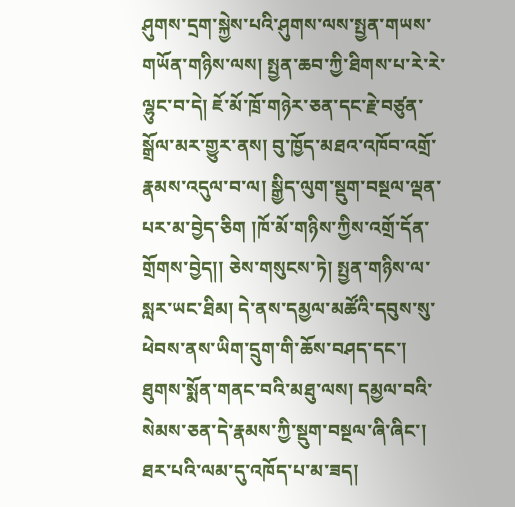ཤུགས་དྲག་སྐྱེས་པའི་ཤུགས་ལས་སྤྱན་གཡས་གཡོན་གཉིས་ལས། སྤྱན་ཆབ་ཀྱི་ཐིགས་པ་རེ་རེ་ལྷུང་བ་དེ། ཇོ་མོ་ཁྲོ་གཉེར་ཅན་དང་རྗེ་བཙུན་སྒྲོལ་མར་གྱུར་ནས། བུ་ཁྱོད་མཐའ་འཁོབ་འགྲོ་རྣམས་འདུལ་བ་ལ། སྒྱིད་ལུག་སྡུག་བསྔལ་ལྡན་པར་མ་བྱེད་ཅིག །ཁོ་མོ་གཉིས་ཀྱིས་འགྲོ་དོན་གྲོགས་བྱེད།། ཅེས་གསུངས་ཏེ། སྤྱན་གཉིས་ལ་སླར་ཡང་ཐིམ། དེ་ནས་དམྱལ་མཚོའི་དབུས་སུ་ཕེབས་ནས་ཡིག་དྲུག་གི་ཆོས་བཤད་དང་། ཐུགས་སྨོན་གནང་བའི་མཐུ་ལས། དམྱལ་བའི་སེམས་ཅན་དེ་རྣམས་ཀྱི་སྡུག་བསྔལ་ཞི་ཞིང་། ཐར་པའི་ལམ་དུ་འཁོད་པ་མ་ཟད།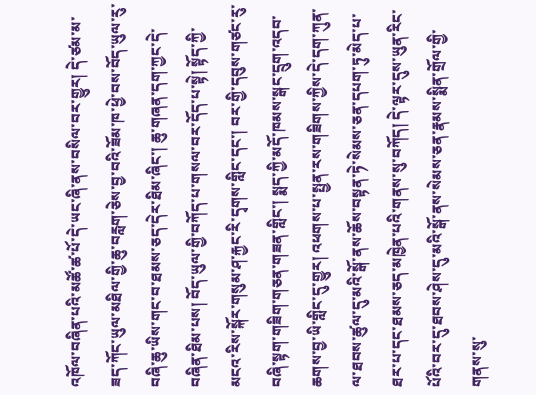འཁོལ་བཞིན་པའི་མཚོ་ཚ་པོ་དེ་ཡང་ཞི་ནས་བསིལ་བར་གྱུར། དེ་ཙམ་མ་ཟད་ཀོང་ཡུལ་མཐིལ་གྱི་ཆུ་བརླག་ཅེས་བྱ་བའི་ཟོམ་ཁ་ཕྱེ་བས་བོད་ཡུལ་རུ་བཞི་ཆུ་ཡིས་གང་བ་ཐམས་ཅད་དེར་ཐིམ་ཞིང་། ཆུ་གཞན་དག་ཀྱང་དེ་བཞིན་ཐིམ་པས། བོད་ཡུལ་གྱི་བཀོད་པ་གསལ་བར་དོད་པ་སྟེ། སྟོད་ཀྱི་མངའ་རིས་སྐོར་གསུམ་ཤ་རྐྱང་རི་དྭགས་གླིང་དང་། བར་གྱི་དབུས་གཙང་རུ་བཞི་སྟག་གཟིག་གཅན་གཟན་གླིང་། སྨད་ཀྱི་མདོ་ཁམས་སྒང་དྲུག་འདབ་ཆགས་བྱ་ཡི་གླིང་དུ་གྱུར། འཕགས་པ་སྤྱན་རས་གཟིགས་ཀྱིས་དེ་དག་ཀུན་ལ་ཐབས་ཚུལ་དུ་མའི་སྒོ་ནས་ཆོས་བསྟན་ཏེ་སེམས་ཅན་དཔག་ཏུ་མེད་པ་ཐར་པ་དང་ཐམས་ཅད་མཁྱེན་པའི་གནས་སུ་བཀོད། དེ་ལྟར་དུས་ཡུན་རིང་པོའི་བར་དུ་ཐབས་ཤེས་དུ་མའི་སྒོ་ནས་སེམས་ཅན་རྣམས་སྨིན་གྲོལ་གྱི་གནས་སུ་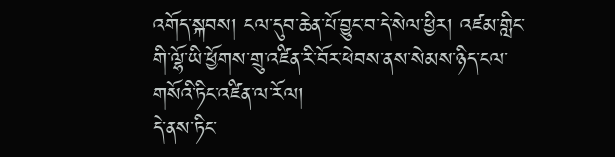འགོད་སྐབས། ངལ་དུབ་ཆེན་པོ་བྱུང་བ་དེ་སེལ་ཕྱིར། འཛམ་གླིང་གི་ལྷོ་ཡི་ཕྱོགས་གྲུ་འཛིན་རི་བོར་ཕེབས་ནས་སེམས་ཉིད་ངལ་གསོའི་ཏིང་འཛིན་ལ་རོལ།
དེ་ནས་ཏིང་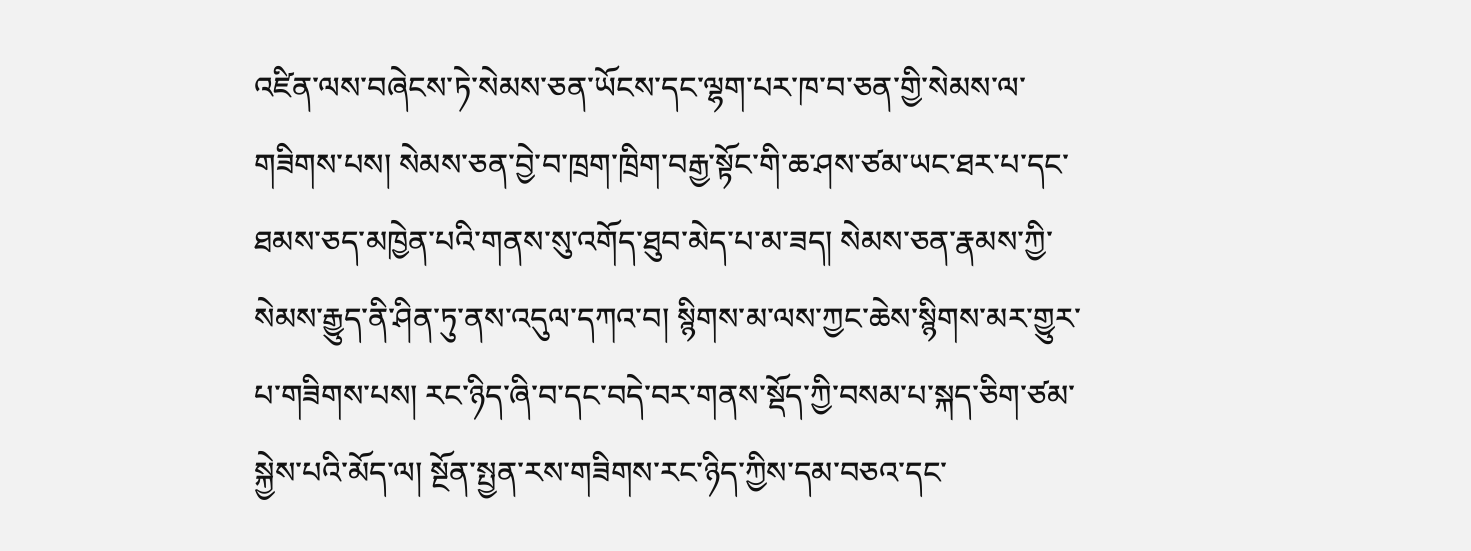འཛིན་ལས་བཞེངས་ཏེ་སེམས་ཅན་ཡོངས་དང་ལྷག་པར་ཁ་བ་ཅན་གྱི་སེམས་ལ་གཟིགས་པས། སེམས་ཅན་བྱེ་བ་ཁྲག་ཁྲིག་བརྒྱ་སྟོང་གི་ཆ་ཤས་ཙམ་ཡང་ཐར་པ་དང་ཐམས་ཅད་མཁྱེན་པའི་གནས་སུ་འགོད་ཐུབ་མེད་པ་མ་ཟད། སེམས་ཅན་རྣམས་ཀྱི་སེམས་རྒྱུད་ནི་ཤིན་ཏུ་ནས་འདུལ་དཀའ་བ། སྙིགས་མ་ལས་ཀྱང་ཆེས་སྙིགས་མར་གྱུར་པ་གཟིགས་པས། རང་ཉིད་ཞི་བ་དང་བདེ་བར་གནས་སྡོད་ཀྱི་བསམ་པ་སྐད་ཅིག་ཙམ་སྐྱེས་པའི་མོད་ལ། སྔོན་སྤྱན་རས་གཟིགས་རང་ཉིད་ཀྱིས་དམ་བཅའ་དང་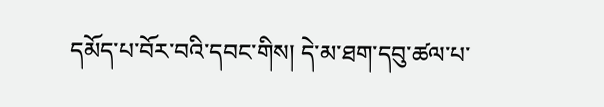དམོད་པ་བོར་བའི་དབང་གིས། དེ་མ་ཐག་དབུ་ཚལ་པ་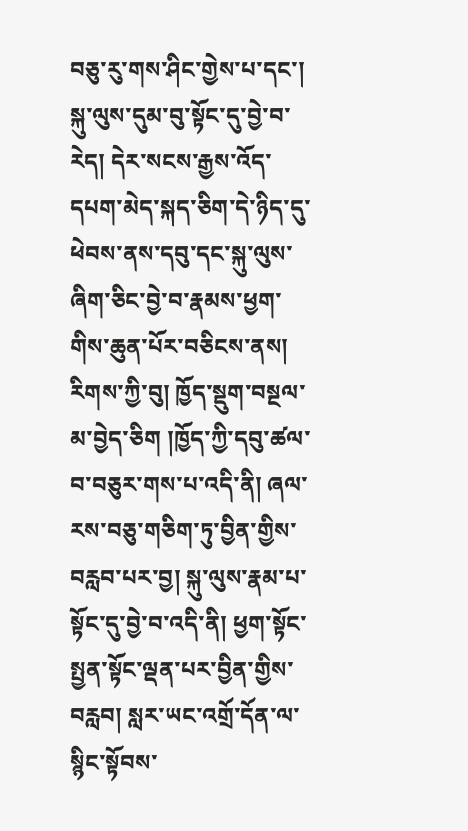བཅུ་རུ་གས་ཤིང་གྱེས་པ་དང་། སྐུ་ལུས་དུམ་བུ་སྟོང་དུ་བྱེ་བ་རེད། དེར་སངས་རྒྱས་འོད་དཔག་མེད་སྐད་ཅིག་དེ་ཉིད་དུ་ཕེབས་ནས་དབུ་དང་སྐུ་ལུས་ཞིག་ཅིང་བྱེ་བ་རྣམས་ཕྱག་གིས་ཆུན་པོར་བཅིངས་ནས། རིགས་ཀྱི་བུ། ཁྱོད་སྡུག་བསྔལ་མ་བྱེད་ཅིག །ཁྱོད་ཀྱི་དབུ་ཚལ་བ་བཅུར་གས་པ་འདི་ནི། ཞལ་རས་བཅུ་གཅིག་ཏུ་བྱིན་གྱིས་བརླབ་པར་བྱ། སྐུ་ལུས་རྣམ་པ་སྟོང་དུ་བྱེ་བ་འདི་ནི། ཕྱག་སྟོང་སྤྱན་སྟོང་ལྡན་པར་བྱིན་གྱིས་བརླབ། སླར་ཡང་འགྲོ་དོན་ལ་སྙིང་སྟོབས་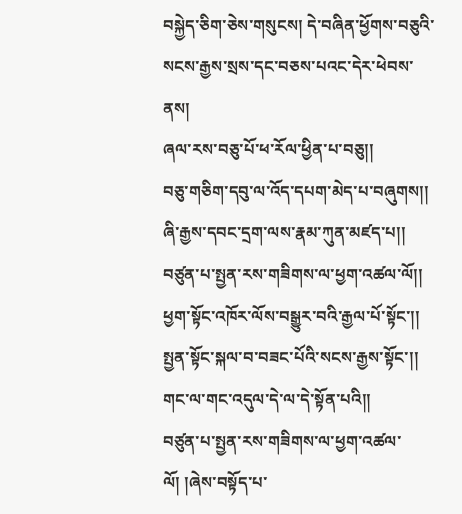བསྐྱེད་ཅིག་ཅེས་གསུངས། དེ་བཞིན་ཕྱོགས་བཅུའི་སངས་རྒྱས་སྲས་དང་བཅས་པའང་དེར་ཕེབས་ནས།
ཞལ་རས་བཅུ་པོ་ཕ་རོལ་ཕྱིན་པ་བཅུ།།
བཅུ་གཅིག་དབུ་ལ་འོད་དཔག་མེད་པ་བཞུགས།།
ཞི་རྒྱས་དབང་དྲག་ལས་རྣམ་ཀུན་མཛད་པ།།
བཙུན་པ་སྤྱན་རས་གཟིགས་ལ་ཕྱག་འཚལ་ལོ།།
ཕྱག་སྟོང་འཁོར་ལོས་བསྒྱུར་བའི་རྒྱལ་པོ་སྟོང་།།
སྤྱན་སྟོང་སྐལ་བ་བཟང་པོའི་སངས་རྒྱས་སྟོང་།།
གང་ལ་གང་འདུལ་དེ་ལ་དེ་སྟོན་པའི།།
བཙུན་པ་སྤྱན་རས་གཟིགས་ལ་ཕྱག་འཚལ་ལོ། །ཞེས་བསྟོད་པ་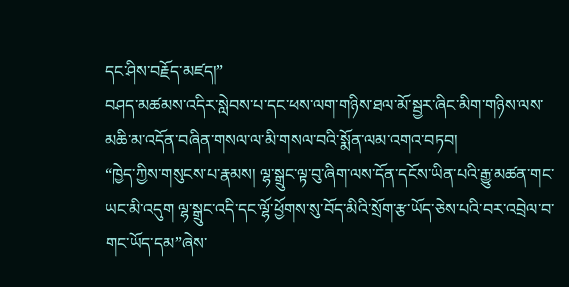དང་ཤིས་བརྗོད་མཛད།”
བཤད་མཚམས་འདིར་སླེབས་པ་དང་ཕས་ལག་གཉིས་ཐལ་མོ་སྦྱར་ཞིང་མིག་གཉིས་ལས་མཆི་མ་འདོན་བཞིན་གསལ་ལ་མི་གསལ་བའི་སྨོན་ལམ་འགའ་བཏབ།
“ཁྱེད་ཀྱིས་གསུངས་པ་རྣམས། ལྷ་སྒྲུང་ལྟ་བུ་ཞིག་ལས་དོན་དངོས་ཡིན་པའི་རྒྱུ་མཚན་གང་ཡང་མི་འདུག ལྷ་སྒྲུང་འདི་དང་ལྷོ་ཕྱོགས་སུ་བོད་མིའི་སྲོག་རྩ་ཡོད་ཅེས་པའི་བར་འབྲེལ་བ་གང་ཡོད་དམ”ཞེས་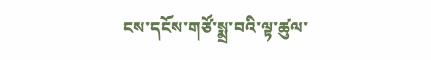ངས་དངོས་གཙོ་སྨྲ་བའི་ལྟ་ཚུལ་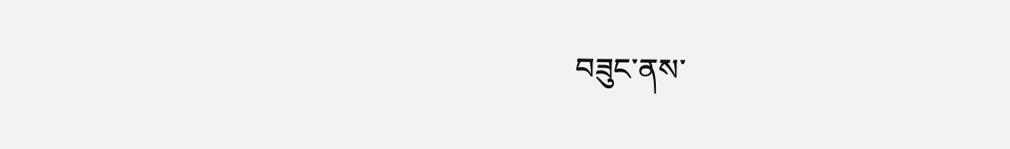བཟུང་ནས་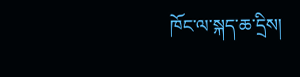ཁོང་ལ་སྐད་ཆ་དྲིས།